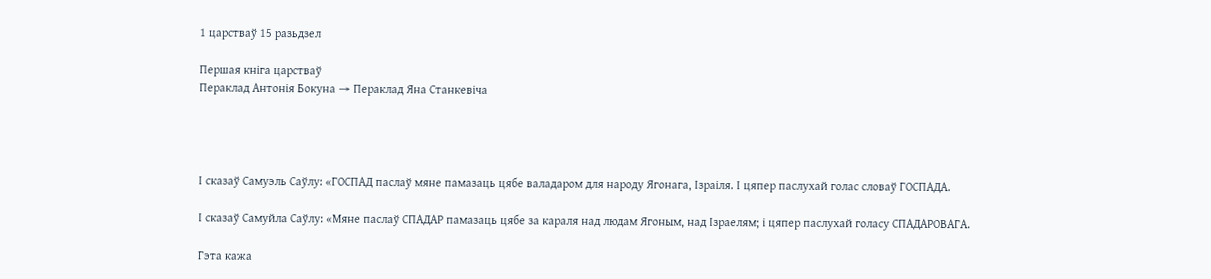1 царстваў 15 разьдзел

Першая кніга царстваў
Пераклад Антонія Бокуна → Пераклад Яна Станкевіча




І сказаў Самуэль Саўлу: «ГОСПАД паслаў мяне памазаць цябе валадаром для народу Ягонага, Ізраіля. І цяпер паслухай голас словаў ГОСПАДА.

І сказаў Самуйла Саўлу: «Мяне паслаў СПАДАР памазаць цябе за караля над людам Ягоным, над Ізраелям; і цяпер паслухай голасу СПАДАРОВАГА.

Гэта кажа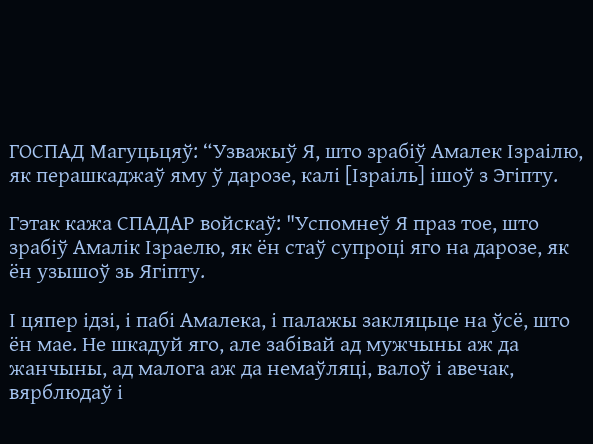ГОСПАД Магуцьцяў: “Узважыў Я, што зрабіў Амалек Ізраілю, як перашкаджаў яму ў дарозе, калі [Ізраіль] ішоў з Эгіпту.

Гэтак кажа СПАДАР войскаў: "Успомнеў Я праз тое, што зрабіў Амалік Ізраелю, як ён стаў супроці яго на дарозе, як ён узышоў зь Ягіпту.

І цяпер ідзі, і пабі Амалека, і палажы закляцьце на ўсё, што ён мае. Не шкадуй яго, але забівай ад мужчыны аж да жанчыны, ад малога аж да немаўляці, валоў і авечак, вярблюдаў і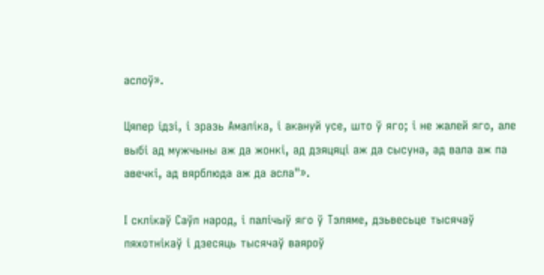аслоў».

Цяпер ідзі, і зразь Амаліка, і акануй усе, што ў яго; і не жалей яго, але выбі ад мужчыны аж да жонкі, ад дзяцяці аж да сысуна, ад вала аж па авечкі, ад вярблюда аж да асла"».

І склікаў Саўл народ, і палічыў яго ў Тэляме, дзьвесьце тысячаў пяхотнікаў і дзесяць тысячаў ваяроў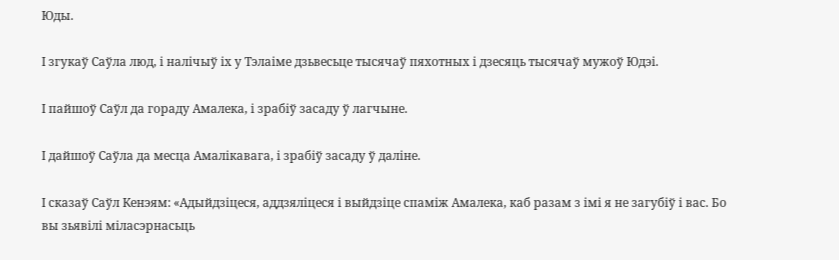Юды.

І згукаў Саўла люд, і налічыў іх у Тэлаіме дзьвесьце тысячаў пяхотных і дзесяць тысячаў мужоў Юдэі.

І пайшоў Саўл да гораду Амалека, і зрабіў засаду ў лагчыне.

І дайшоў Саўла да месца Амалікавага, і зрабіў засаду ў даліне.

І сказаў Саўл Кенэям: «Адыйдзіцеся, аддзяліцеся і выйдзіце спаміж Амалека, каб разам з імі я не загубіў і вас. Бо вы зьявілі міласэрнасьць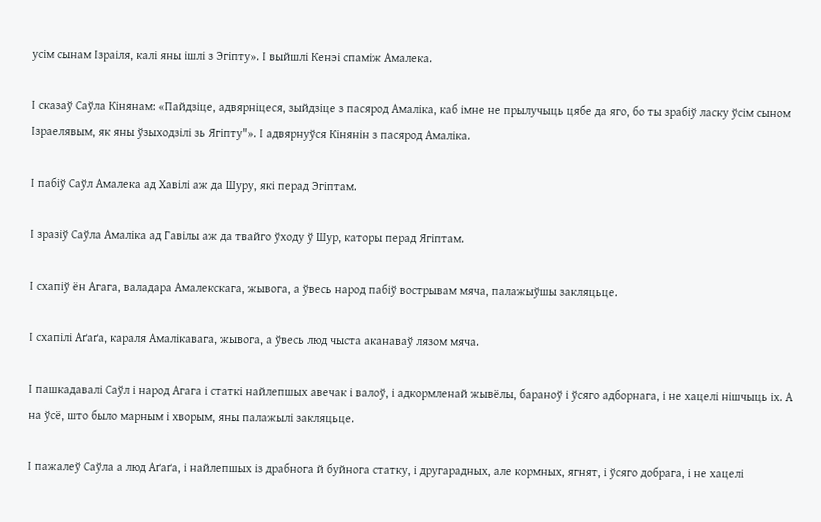усім сынам Ізраіля, калі яны ішлі з Эгіпту». І выйшлі Кенэі спаміж Амалека.

І сказаў Саўла Кінянам: «Пайдзіце, адвярніцеся, зыйдзіце з пасярод Амаліка, каб імне не прылучыць цябе да яго, бо ты зрабіў ласку ўсім сыном Ізраелявым, як яны ўзыходзілі зь Ягіпту"». І адвярнуўся Кінянін з пасярод Амаліка.

І пабіў Саўл Амалека ад Хавілі аж да Шуру, які перад Эгіптам.

І зразіў Саўла Амаліка ад Гавілы аж да твайго ўходу ў Шур, каторы перад Ягіптам.

І схапіў ён Агага, валадара Амалекскага, жывога, а ўвесь народ пабіў вострывам мяча, палажыўшы закляцьце.

І схапілі Аґаґа, караля Амалікавага, жывога, а ўвесь люд чыста аканаваў лязом мяча.

І пашкадавалі Саўл і народ Агага і статкі найлепшых авечак і валоў, і адкормленай жывёлы, бараноў і ўсяго адборнага, і не хацелі нішчыць іх. А на ўсё, што было марным і хворым, яны палажылі закляцьце.

І пажалеў Саўла а люд Аґаґа, і найлепшых із драбнога й буйнога статку, і другарадных, але кормных, ягнят, і ўсяго добрага, і не хацелі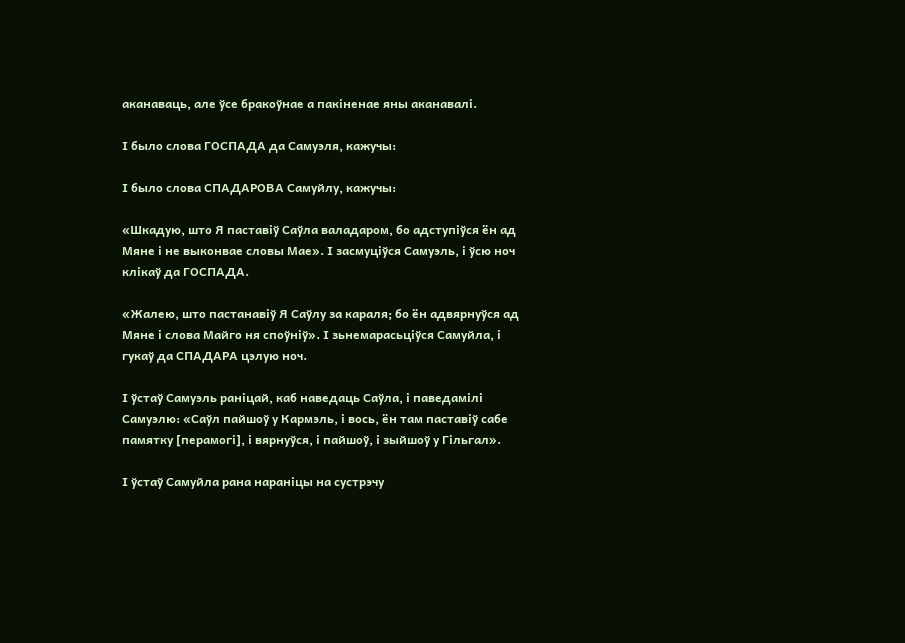аканаваць, але ўсе бракоўнае а пакіненае яны аканавалі.

І было слова ГОСПАДА да Самуэля, кажучы:

І было слова СПАДАРОВА Самуйлу, кажучы:

«Шкадую, што Я паставіў Саўла валадаром, бо адступіўся ён ад Мяне і не выконвае словы Мае». І засмуціўся Самуэль, і ўсю ноч клікаў да ГОСПАДА.

«Жалею, што пастанавіў Я Саўлу за караля; бо ён адвярнуўся ад Мяне і слова Майго ня споўніў». І зьнемарасьціўся Самуйла, і гукаў да СПАДАРА цэлую ноч.

І ўстаў Самуэль раніцай, каб наведаць Саўла, і паведамілі Самуэлю: «Саўл пайшоў у Кармэль, і вось, ён там паставіў сабе памятку [перамогі], і вярнуўся, і пайшоў, і зыйшоў у Гільгал».

І ўстаў Самуйла рана нараніцы на сустрэчу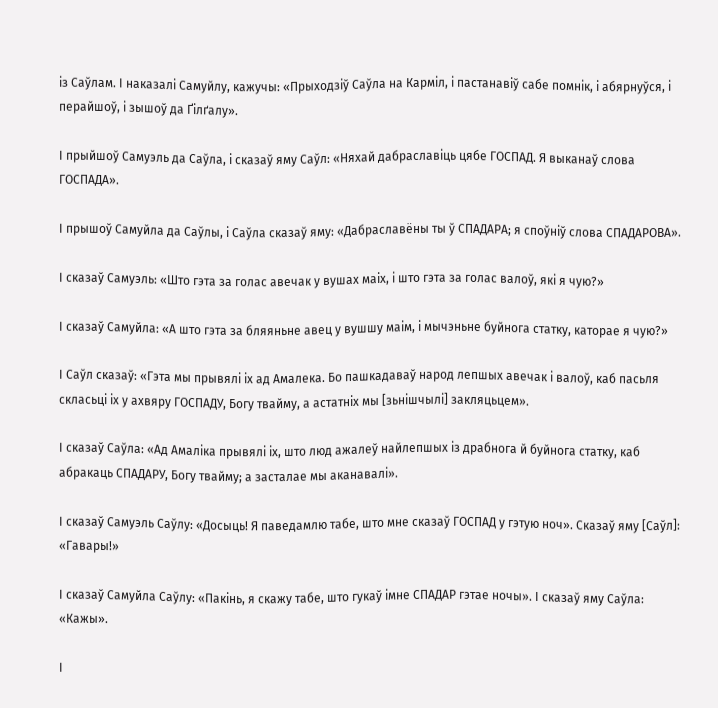із Саўлам. І наказалі Самуйлу, кажучы: «Прыходзіў Саўла на Карміл, і пастанавіў сабе помнік, і абярнуўся, і перайшоў, і зышоў да Ґілґалу».

І прыйшоў Самуэль да Саўла, і сказаў яму Саўл: «Няхай дабраславіць цябе ГОСПАД. Я выканаў слова ГОСПАДА».

І прышоў Самуйла да Саўлы, і Саўла сказаў яму: «Дабраславёны ты ў СПАДАРА; я споўніў слова СПАДАРОВА».

І сказаў Самуэль: «Што гэта за голас авечак у вушах маіх, і што гэта за голас валоў, які я чую?»

І сказаў Самуйла: «А што гэта за бляяньне авец у вушшу маім, і мычэньне буйнога статку, каторае я чую?»

І Саўл сказаў: «Гэта мы прывялі іх ад Амалека. Бо пашкадаваў народ лепшых авечак і валоў, каб пасьля скласьці іх у ахвяру ГОСПАДУ, Богу твайму, а астатніх мы [зьнішчылі] закляцьцем».

І сказаў Саўла: «Ад Амаліка прывялі іх, што люд ажалеў найлепшых із драбнога й буйнога статку, каб абракаць СПАДАРУ, Богу твайму; а засталае мы аканавалі».

І сказаў Самуэль Саўлу: «Досыць! Я паведамлю табе, што мне сказаў ГОСПАД у гэтую ноч». Сказаў яму [Саўл]: «Гавары!»

І сказаў Самуйла Саўлу: «Пакінь, я скажу табе, што гукаў імне СПАДАР гэтае ночы». І сказаў яму Саўла: «Кажы».

І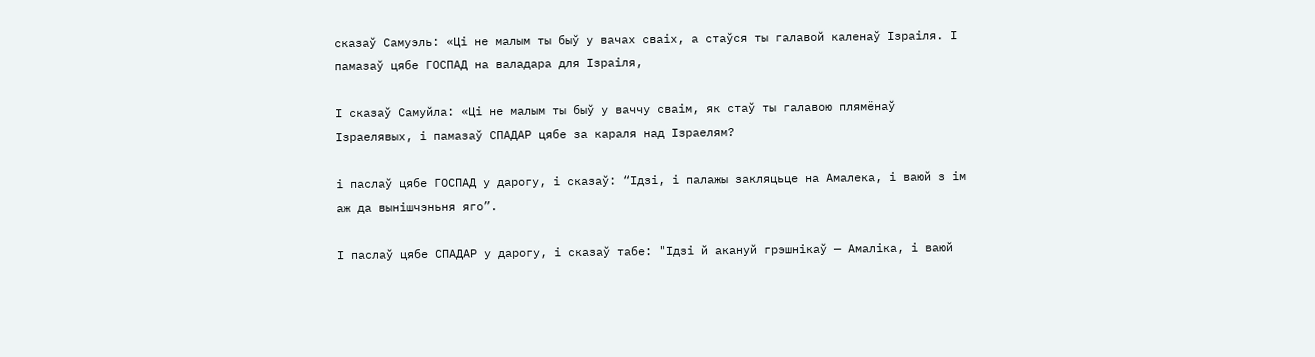сказаў Самуэль: «Ці не малым ты быў у вачах сваіх, а стаўся ты галавой каленаў Ізраіля. І памазаў цябе ГОСПАД на валадара для Ізраіля,

І сказаў Самуйла: «Ці не малым ты быў у ваччу сваім, як стаў ты галавою плямёнаў Ізраелявых, і памазаў СПАДАР цябе за караля над Ізраелям?

і паслаў цябе ГОСПАД у дарогу, і сказаў: “Ідзі, і палажы закляцьце на Амалека, і ваюй з ім аж да вынішчэньня яго”.

І паслаў цябе СПАДАР у дарогу, і сказаў табе: "Ідзі й акануй грэшнікаў — Амаліка, і ваюй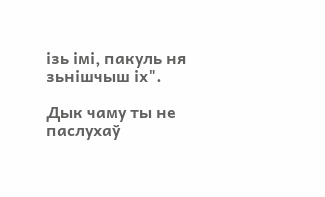ізь імі, пакуль ня зьнішчыш іх".

Дык чаму ты не паслухаў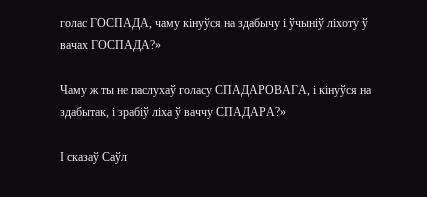голас ГОСПАДА, чаму кінуўся на здабычу і ўчыніў ліхоту ў вачах ГОСПАДА?»

Чаму ж ты не паслухаў голасу СПАДАРОВАГА, і кінуўся на здабытак, і зрабіў ліха ў ваччу СПАДАРА?»

І сказаў Саўл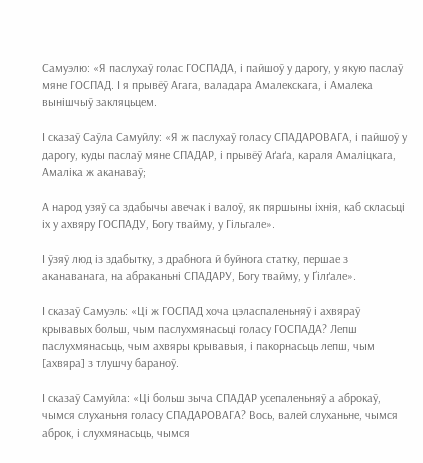Самуэлю: «Я паслухаў голас ГОСПАДА, і пайшоў у дарогу, у якую паслаў мяне ГОСПАД. І я прывёў Агага, валадара Амалекскага, і Амалека вынішчыў закляцьцем.

І сказаў Саўла Самуйлу: «Я ж паслухаў голасу СПАДАРОВАГА, і пайшоў у дарогу, куды паслаў мяне СПАДАР, і прывёў Аґаґа, караля Амаліцкага, Амаліка ж аканаваў;

А народ узяў са здабычы авечак і валоў, як пяршыны іхнія, каб скласьці іх у ахвяру ГОСПАДУ, Богу твайму, у Гільгале».

І ўзяў люд із здабытку, з драбнога й буйнога статку, першае з аканаванага, на абраканьні СПАДАРУ, Богу твайму, у Ґілґале».

І сказаў Самуэль: «Ці ж ГОСПАД хоча цэласпаленьняў і ахвяраў крывавых больш, чым паслухмянасьці голасу ГОСПАДА? Лепш паслухмянасьць, чым ахвяры крывавыя, і пакорнасьць лепш, чым [ахвяра] з тлушчу бараноў.

І сказаў Самуйла: «Ці больш зыча СПАДАР усепаленьняў а аброкаў, чымся слуханьня голасу СПАДАРОВАГА? Вось, валей слуханьне, чымся аброк, і слухмянасьць, чымся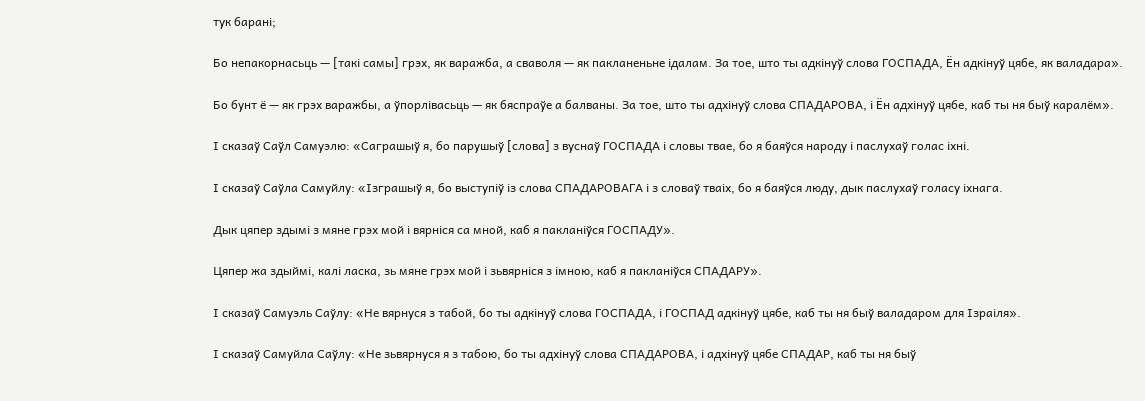тук барані;

Бо непакорнасьць — [такі самы] грэх, як варажба, а сваволя — як пакланеньне ідалам. За тое, што ты адкінуў слова ГОСПАДА, Ён адкінуў цябе, як валадара».

Бо бунт ё — як грэх варажбы, а ўпорлівасьць — як бяспраўе а балваны. За тое, што ты адхінуў слова СПАДАРОВА, і Ён адхінуў цябе, каб ты ня быў каралём».

І сказаў Саўл Самуэлю: «Саграшыў я, бо парушыў [слова] з вуснаў ГОСПАДА і словы твае, бо я баяўся народу і паслухаў голас іхні.

І сказаў Саўла Самуйлу: «Ізграшыў я, бо выступіў із слова СПАДАРОВАГА і з словаў тваіх, бо я баяўся люду, дык паслухаў голасу іхнага.

Дык цяпер здымі з мяне грэх мой і вярніся са мной, каб я пакланіўся ГОСПАДУ».

Цяпер жа здыймі, калі ласка, зь мяне грэх мой і зьвярніся з імною, каб я пакланіўся СПАДАРУ».

І сказаў Самуэль Саўлу: «Не вярнуся з табой, бо ты адкінуў слова ГОСПАДА, і ГОСПАД адкінуў цябе, каб ты ня быў валадаром для Ізраіля».

І сказаў Самуйла Саўлу: «Не зьвярнуся я з табою, бо ты адхінуў слова СПАДАРОВА, і адхінуў цябе СПАДАР, каб ты ня быў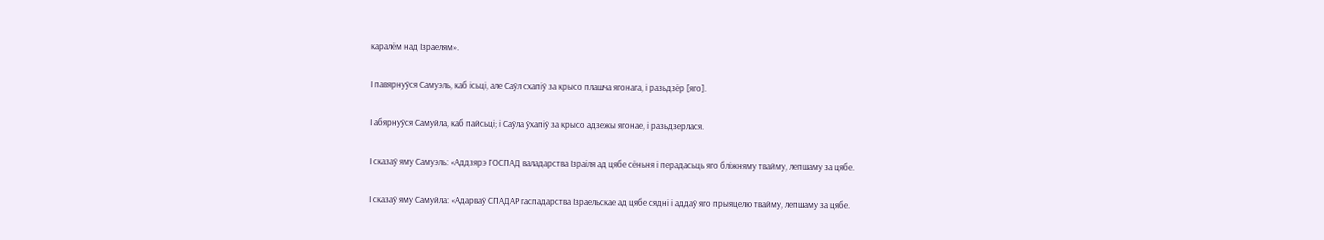каралём над Ізраелям».

І павярнуўся Самуэль, каб ісьці, але Саўл схапіў за крысо плашча ягонага, і разьдзёр [яго].

І абярнуўся Самуйла, каб пайсьці; і Саўла ўхапіў за крысо адзежы ягонае, і разьдзерлася.

І сказаў яму Самуэль: «Аддзярэ ГОСПАД валадарства Ізраіля ад цябе сёньня і перадасьць яго бліжняму твайму, лепшаму за цябе.

І сказаў яму Самуйла: «Адарваў СПАДАР гаспадарства Ізраельскае ад цябе сядні і аддаў яго прыяцелю твайму, лепшаму за цябе.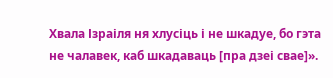Хвала Ізраіля ня хлусіць і не шкадуе, бо гэта не чалавек, каб шкадаваць [пра дзеі свае]».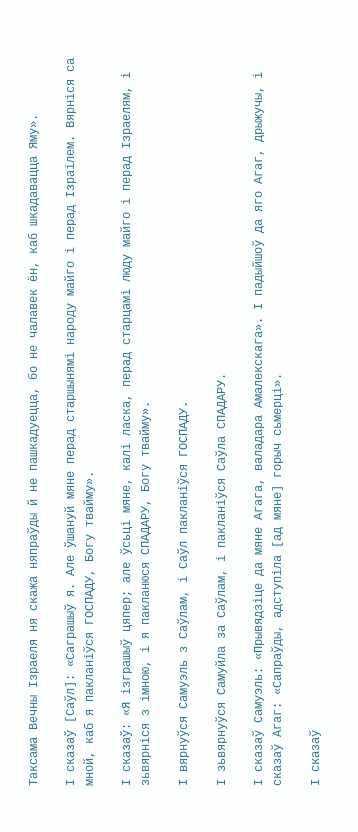Таксама Вечны Ізраеля ня скажа няпраўды й не пашкадуецца, бо не чалавек ён, каб шкадавацца Яму».

І сказаў [Саўл]: «Саграшыў я. Але ўшануй мяне перад старшынямі народу майго і перад Ізраілем. Вярніся са мной, каб я пакланіўся ГОСПАДУ, Богу твайму».

І сказаў: «Я ізграшыў цяпер; але ўсьці мяне, калі ласка, перад старцамі люду майго і перад Ізраелям, і зьвярніся з імною, і я пакланюся СПАДАРУ, Богу твайму».

І вярнуўся Самуэль з Саўлам, і Саўл пакланіўся ГОСПАДУ.

І зьвярнуўся Самуйла за Саўлам, і пакланіўся Саўла СПАДАРУ.

І сказаў Самуэль: «Прывядзіце да мяне Агага, валадара Амалекскага». І падыйшоў да яго Агаг, дрыжучы, і сказаў Агаг: «Сапраўды, адступіла [ад мяне] горыч сьмерці».

І сказаў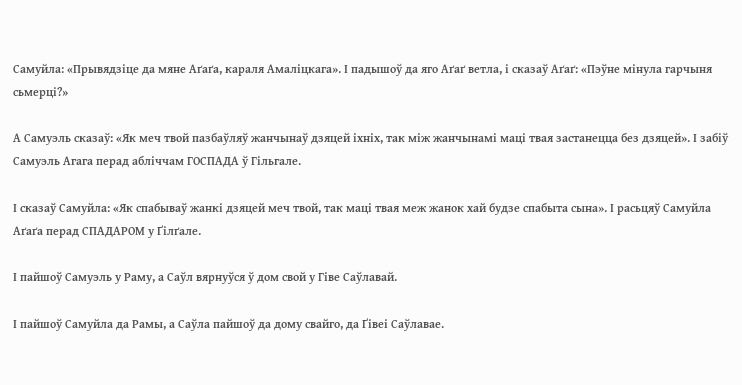Самуйла: «Прывядзіце да мяне Аґаґа, караля Амаліцкага». І падышоў да яго Аґаґ ветла, і сказаў Аґаґ: «Пэўне мінула гарчыня сьмерці?»

А Самуэль сказаў: «Як меч твой пазбаўляў жанчынаў дзяцей іхніх, так між жанчынамі маці твая застанецца без дзяцей». І забіў Самуэль Агага перад абліччам ГОСПАДА ў Гільгале.

І сказаў Самуйла: «Як спабываў жанкі дзяцей меч твой, так маці твая меж жанок хай будзе спабыта сына». І расьцяў Самуйла Аґаґа перад СПАДАРОМ у Ґілґале.

І пайшоў Самуэль у Раму, а Саўл вярнуўся ў дом свой у Гіве Саўлавай.

І пайшоў Самуйла да Рамы, а Саўла пайшоў да дому свайго, да Ґівеі Саўлавае.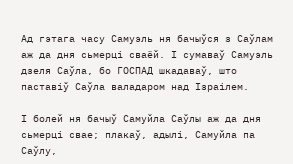Ад гэтага часу Самуэль ня бачыўся з Саўлам аж да дня сьмерці сваёй. І сумаваў Самуэль дзеля Саўла, бо ГОСПАД шкадаваў, што паставіў Саўла валадаром над Ізраілем.

І болей ня бачыў Самуйла Саўлы аж да дня сьмерці свае; плакаў, адылі, Самуйла па Саўлу,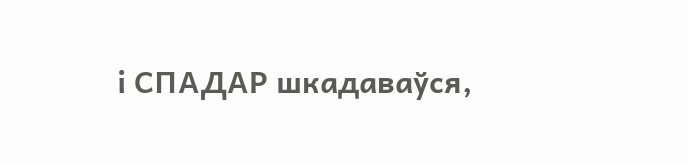і СПАДАР шкадаваўся,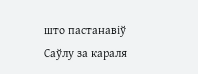што пастанавіў Саўлу за караля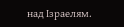над Ізраелям.